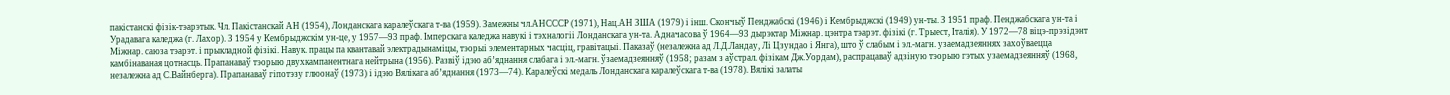пакістанскі фізік-тэарэтык. Чл. Пакістанскай АН (1954), Лонданскага каралеўскага т-ва (1959). Замежны чл.АНСССР (1971), Нац.АН ЗША (1979) і інш. Скончыў Пенджабскі (1946) і Кембрыджскі (1949) ун-ты. З 1951 праф. Пенджабскага ун-та і Урадавага каледжа (г. Лахор). З 1954 у Кембрыджскім ун-це, у 1957—93 праф. Імперскага каледжа навукі і тэхналогіі Лонданскага ун-та. Адначасова ў 1964—93 дырэктар Міжнар. цэнтра тэарэт. фізікі (г. Трыест, Італія). У 1972—78 віцэ-прэзідэнт Міжнар. саюза тэарэт. і прыкладной фізікі. Навук. працы па квантавай электрадынаміцы, тэорыі элементарных часціц, гравітацыі. Паказаў (незалежна ад Л.Д.Ландау, Лі Цзундао і Янга), што ў слабым і эл.-магн. узаемадзеяннях захоўваецца камбінаваная цотнасць. Прапанаваў тэорыю двухкампанентнага нейтрына (1956). Развіў ідэю аб’яднання слабага і эл.-магн. ўзаемадзеянняў (1958; разам з аўстрал. фізікам Дж.Уордам), распрацаваў адзіную тэорыю гэтых узаемадзеянняў (1968, незалежна ад С.Вайнберга). Прапанаваў гіпотэзу глюонаў (1973) і ідэю Вялікага аб’яднання (1973—74). Каралеўскі медаль Лонданскага каралеўскага т-ва (1978). Вялікі залаты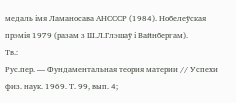медаль імя Ламаносава АНСССР (1984). Нобелеўская прэмія 1979 (разам з Ш.Л.Глэшаў і Вайнбергам).
Тв.:
Рус.пер. — Фундаментальная теория материи // Успехи физ. наук. 1969. Т. 99, вып. 4;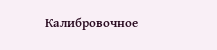Калибровочное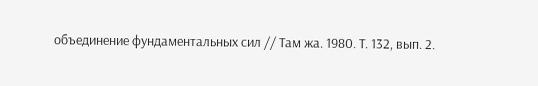объединение фундаментальных сил // Там жа. 1980. Т. 132, вып. 2.